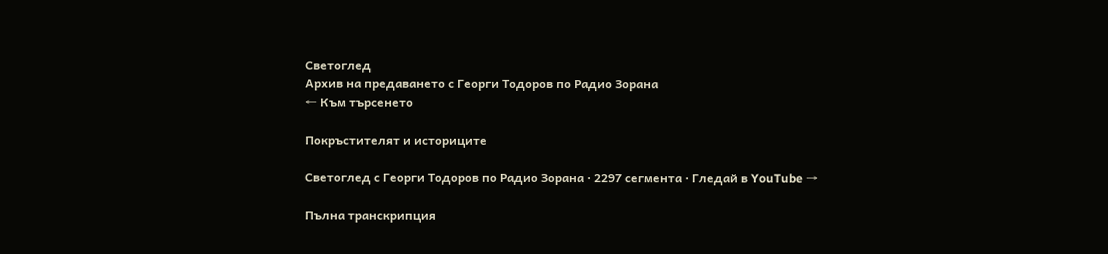Светоглед
Архив на предаването с Георги Тодоров по Радио Зорана
← Към търсенето

Покръстителят и историците

Светоглед с Георги Тодоров по Радио Зорана · 2297 сегмента · Гледай в YouTube →

Пълна транскрипция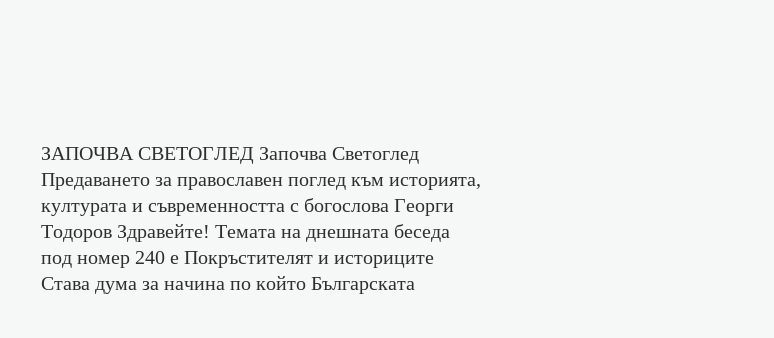ЗАПОЧВА СВЕТОГЛЕД Започва Светоглед Предаването за православен поглед към историята, културата и съвременността с богослова Георги Тодоров Здравейте! Темата на днешната беседа под номер 240 е Покръстителят и историците Става дума за начина по който Българската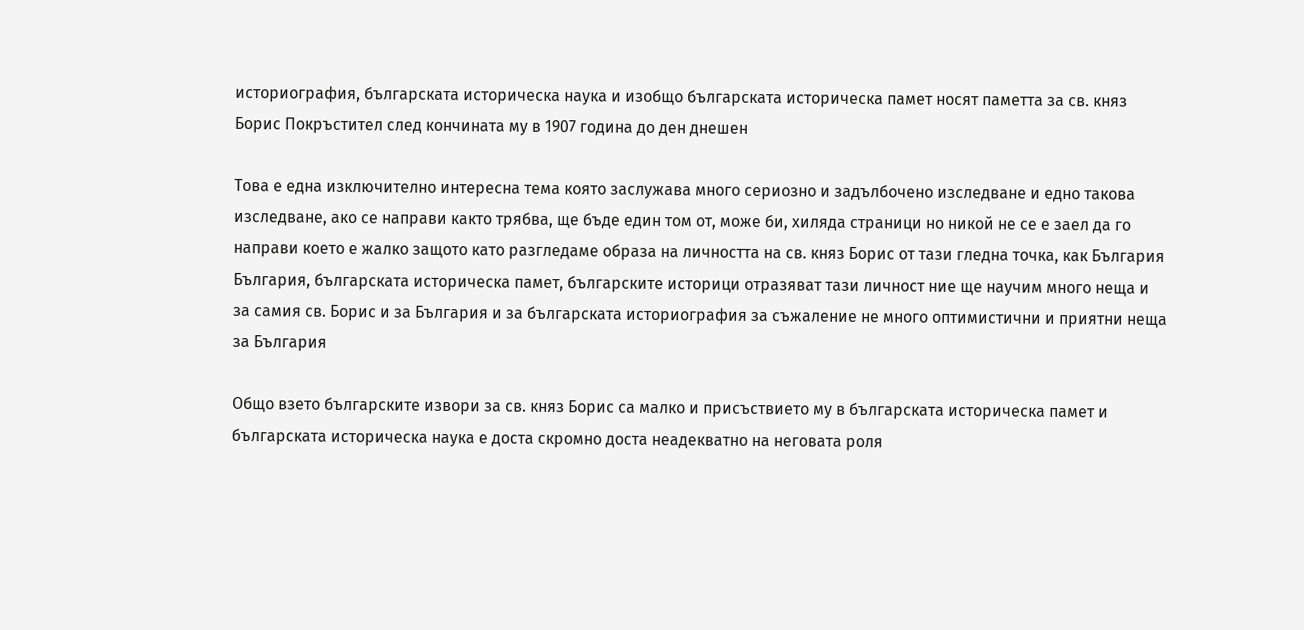историография, българската историческа наука и изобщо българската историческа памет носят паметта за св. княз Борис Покръстител след кончината му в 1907 година до ден днешен

Това е една изключително интересна тема която заслужава много сериозно и задълбочено изследване и едно такова изследване, ако се направи както трябва, ще бъде един том от, може би, хиляда страници но никой не се е заел да го направи което е жалко защото като разгледаме образа на личността на св. княз Борис от тази гледна точка, как България България, българската историческа памет, българските историци отразяват тази личност ние ще научим много неща и за самия св. Борис и за България и за българската историография за съжаление не много оптимистични и приятни неща за България

Общо взето българските извори за св. княз Борис са малко и присъствието му в българската историческа памет и българската историческа наука е доста скромно доста неадекватно на неговата роля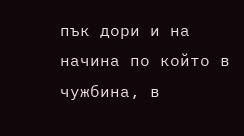пък дори и на начина по който в чужбина, в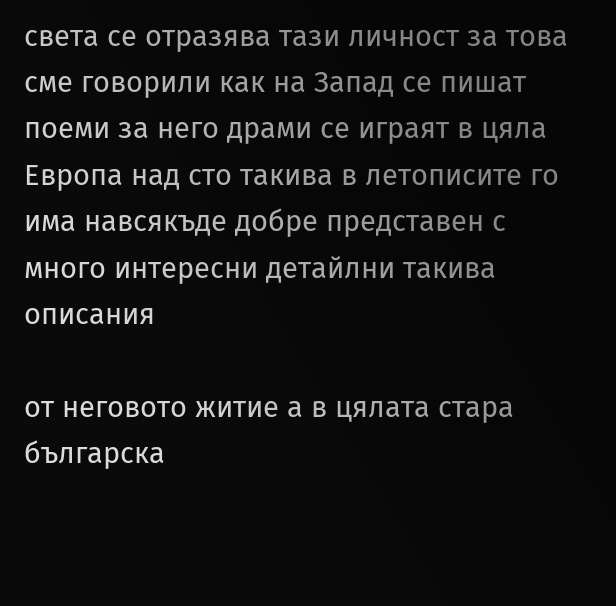света се отразява тази личност за това сме говорили как на Запад се пишат поеми за него драми се играят в цяла Европа над сто такива в летописите го има навсякъде добре представен с много интересни детайлни такива описания

от неговото житие а в цялата стара българска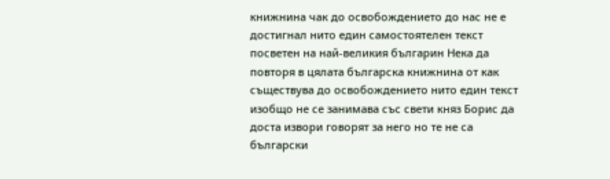книжнина чак до освобождението до нас не е достигнал нито един самостоятелен текст посветен на най-великия българин Нека да повторя в цялата българска книжнина от как съществува до освобождението нито един текст изобщо не се занимава със свети княз Борис да доста извори говорят за него но те не са български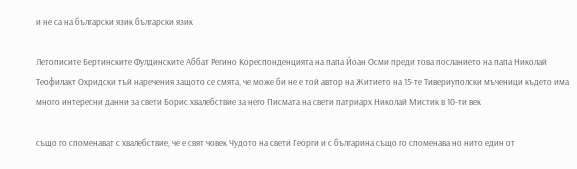и не са на български язик български язик

Летописите Бертинските Фулдинските Аббат Регино Кореспонденцията на папа Йоан Осми преди това посланието на папа Николай Теофилакт Охридски тъй наречения защото се смята, че може би не е той автор на Житието на 15-те Тивериуполски мъченици където има много интересни данни за свети Борис хвалебствие за него Писмата на свети патриарх Николай Мистик в 10-ти век

също го споменават с хвалебствие, че е свят човек Чудото на свети Георги и с българина също го споменава но нито един от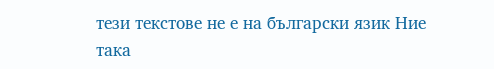тези текстове не е на български язик Ние така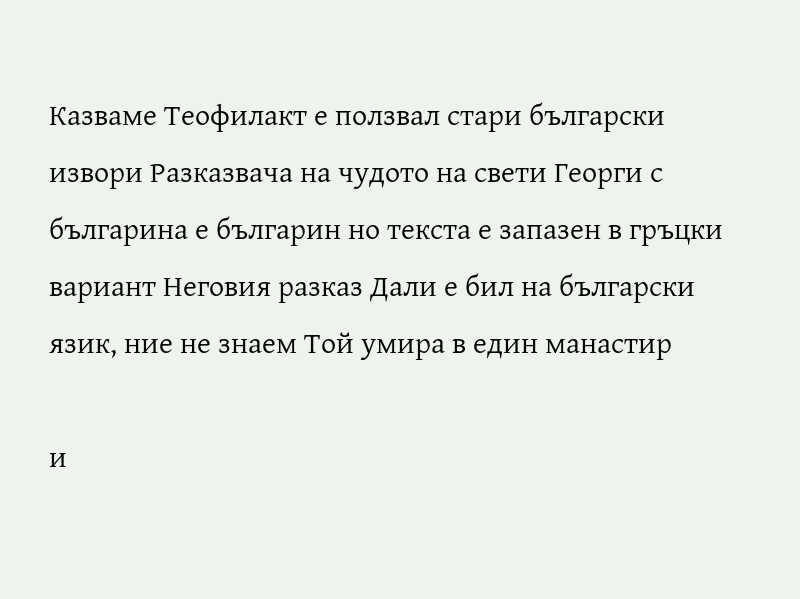Казваме Теофилакт е ползвал стари български извори Разказвача на чудото на свети Георги с българина е българин но текста е запазен в гръцки вариант Неговия разказ Дали е бил на български язик, ние не знаем Той умира в един манастир

и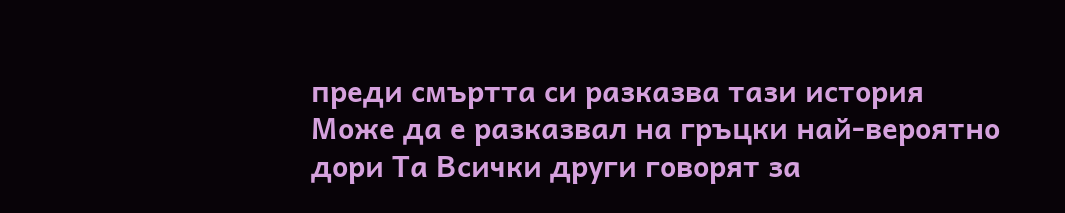преди смъртта си разказва тази история Може да е разказвал на гръцки най-вероятно дори Та Всички други говорят за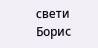свети Борис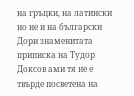на гръцки, на латински но не и на български Дори знаменитата приписка на Тудор Доксов ами тя не е твърде посветена на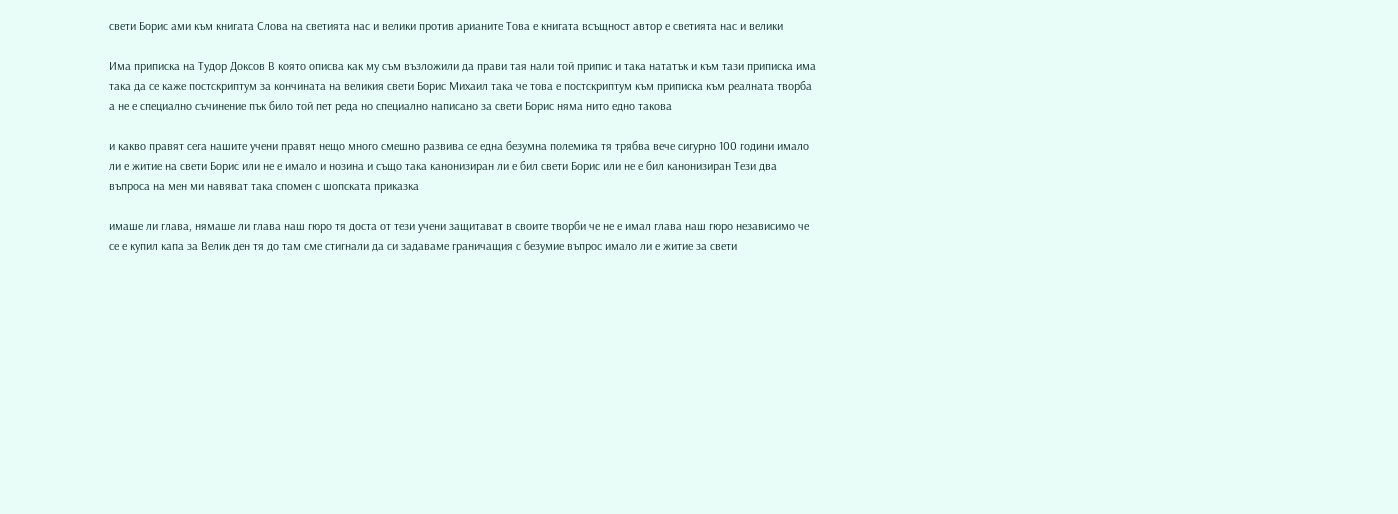свети Борис ами към книгата Слова на светията нас и велики против арианите Това е книгата всъщност автор е светията нас и велики

Има приписка на Тудор Доксов В която описва как му съм възложили да прави тая нали той припис и така нататък и към тази приписка има така да се каже постскриптум за кончината на великия свети Борис Михаил така че това е постскриптум към приписка към реалната творба а не е специално съчинение пък било той пет реда но специално написано за свети Борис няма нито едно такова

и какво правят сега нашите учени правят нещо много смешно развива се една безумна полемика тя трябва вече сигурно 100 години имало ли е житие на свети Борис или не е имало и нозина и също така канонизиран ли е бил свети Борис или не е бил канонизиран Тези два въпроса на мен ми навяват така спомен с шопската приказка

имаше ли глава, нямаше ли глава наш гюро тя доста от тези учени защитават в своите творби че не е имал глава наш гюро независимо че се е купил капа за Велик ден тя до там сме стигнали да си задаваме граничащия с безумие въпрос имало ли е житие за свети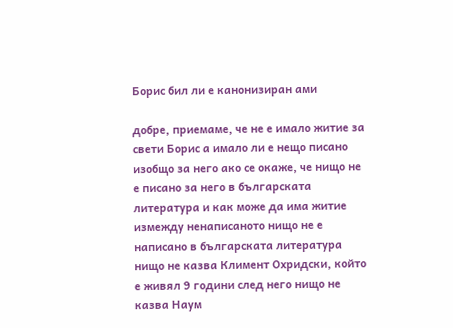Борис бил ли е канонизиран ами

добре, приемаме, че не е имало житие за свети Борис а имало ли е нещо писано изобщо за него ако се окаже, че нищо не е писано за него в българската литература и как може да има житие измежду ненаписаното нищо не е написано в българската литература нищо не казва Климент Охридски, който е живял 9 години след него нищо не казва Наум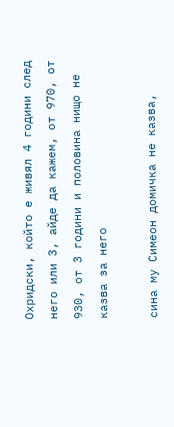Охридски, който е живял 4 години след него или 3, айде да кажем, от 970, от 930, от 3 години и половина нищо не казва за него

сина му Симеон домичка не казва,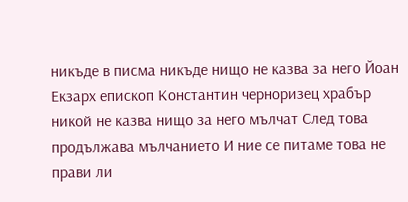никъде в писма никъде нищо не казва за него Йоан Екзарх епископ Константин черноризец храбър никой не казва нищо за него мълчат След това продължава мълчанието И ние се питаме това не прави ли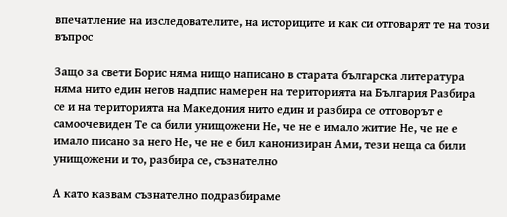впечатление на изследователите, на историците и как си отговарят те на този въпрос

Защо за свети Борис няма нищо написано в старата българска литература няма нито един негов надпис намерен на територията на България Разбира се и на територията на Македония нито един и разбира се отговорът е самоочевиден Те са били унищожени Не, че не е имало житие Не, че не е имало писано за него Не, че не е бил канонизиран Ами, тези неща са били унищожени и то, разбира се, съзнателно

А като казвам съзнателно подразбираме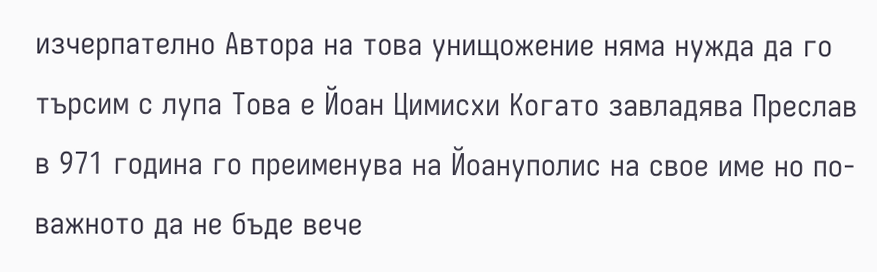изчерпателно Автора на това унищожение няма нужда да го търсим с лупа Това е Йоан Цимисхи Когато завладява Преслав в 971 година го преименува на Йоануполис на свое име но по-важното да не бъде вече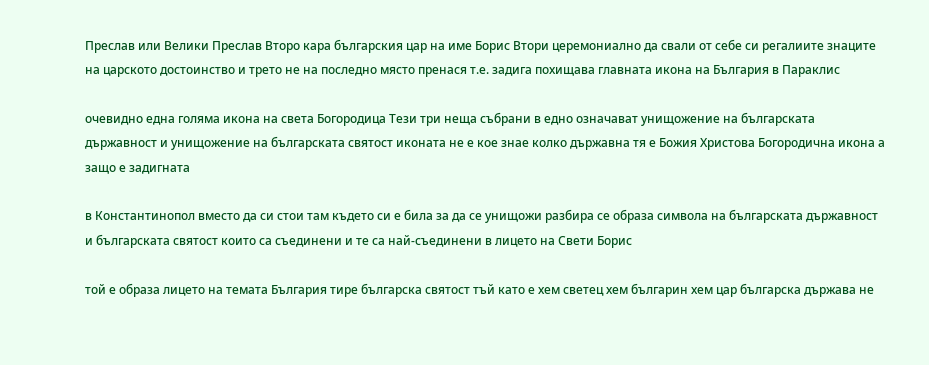Преслав или Велики Преслав Второ кара българския цар на име Борис Втори церемониално да свали от себе си регалиите знаците на царското достоинство и трето не на последно място пренася т.е. задига похищава главната икона на България в Параклис

очевидно една голяма икона на света Богородица Тези три неща събрани в едно означават унищожение на българската държавност и унищожение на българската святост иконата не е кое знае колко държавна тя е Божия Христова Богородична икона а защо е задигната

в Константинопол вместо да си стои там където си е била за да се унищожи разбира се образа символа на българската държавност и българската святост които са съединени и те са най-съединени в лицето на Свети Борис

той е образа лицето на темата България тире българска святост тъй като е хем светец хем българин хем цар българска държава не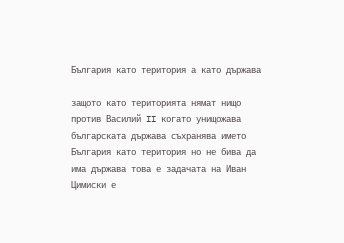България като територия а като държава

защото като територията нямат нищо против Василий II когато унищожава българската държава съхранява името България като територия но не бива да има държава това е задачата на Иван Цимиски е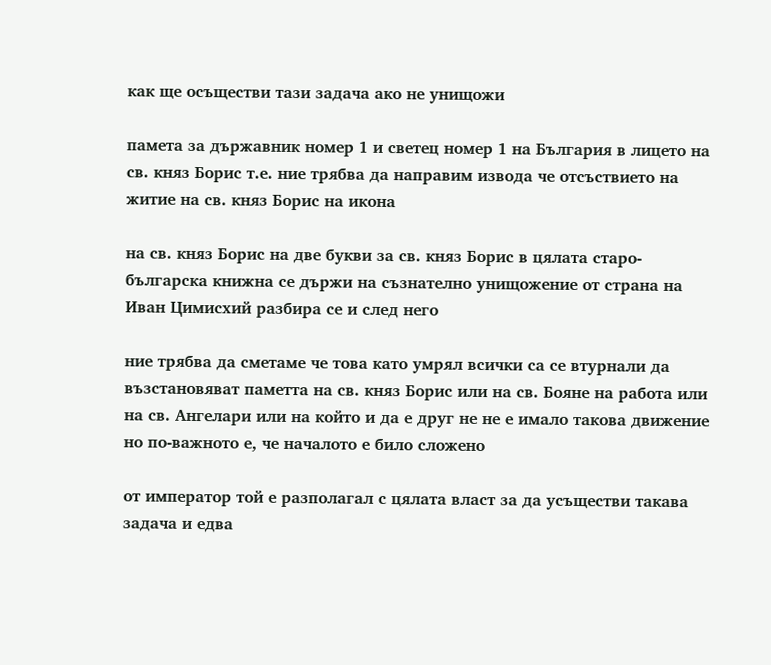как ще осъществи тази задача ако не унищожи

памета за държавник номер 1 и светец номер 1 на България в лицето на св. княз Борис т.е. ние трябва да направим извода че отсъствието на житие на св. княз Борис на икона

на св. княз Борис на две букви за св. княз Борис в цялата старо-българска книжна се държи на съзнателно унищожение от страна на Иван Цимисхий разбира се и след него

ние трябва да сметаме че това като умрял всички са се втурнали да възстановяват паметта на св. княз Борис или на св. Бояне на работа или на св. Ангелари или на който и да е друг не не е имало такова движение но по-важното е, че началото е било сложено

от император той е разполагал с цялата власт за да усъществи такава задача и едва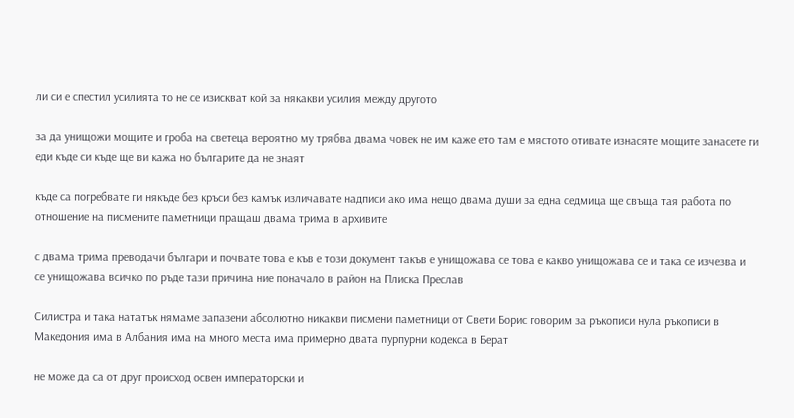ли си е спестил усилията то не се изискват кой за някакви усилия между другото

за да унищожи мощите и гроба на светеца вероятно му трябва двама човек не им каже ето там е мястото отивате изнасяте мощите занасете ги еди къде си къде ще ви кажа но българите да не знаят

къде са погребвате ги някъде без кръси без камък изличавате надписи ако има нещо двама души за една седмица ще свъща тая работа по отношение на писмените паметници пращаш двама трима в архивите

с двама трима преводачи българи и почвате това е къв е този документ такъв е унищожава се това е какво унищожава се и така се изчезва и се унищожава всичко по ръде тази причина ние поначало в район на Плиска Преслав

Силистра и така нататък нямаме запазени абсолютно никакви писмени паметници от Свети Борис говорим за ръкописи нула ръкописи в Македония има в Албания има на много места има примерно двата пурпурни кодекса в Берат

не може да са от друг происход освен императорски и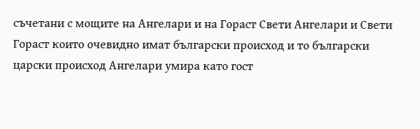съчетани с мощите на Ангелари и на Гораст Свети Ангелари и Свети Гораст които очевидно имат български происход и то български царски происход Ангелари умира като гост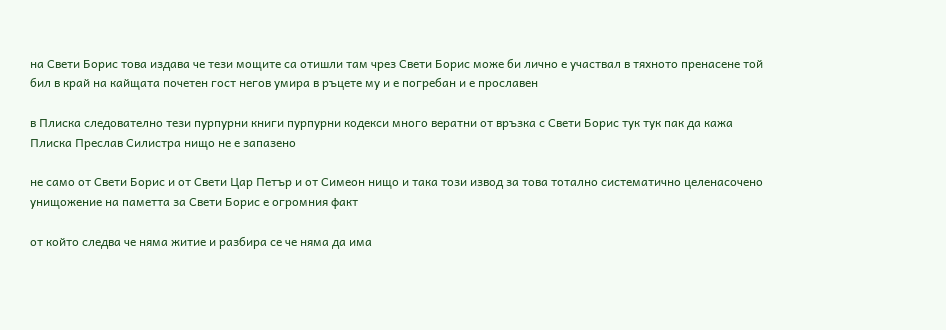на Свети Борис това издава че тези мощите са отишли там чрез Свети Борис може би лично е участвал в тяхното пренасене той бил в край на кайщата почетен гост негов умира в ръцете му и е погребан и е прославен

в Плиска следователно тези пурпурни книги пурпурни кодекси много вератни от връзка с Свети Борис тук тук пак да кажа Плиска Преслав Силистра нищо не е запазено

не само от Свети Борис и от Свети Цар Петър и от Симеон нищо и така този извод за това тотално систематично целенасочено унищожение на паметта за Свети Борис е огромния факт

от който следва че няма житие и разбира се че няма да има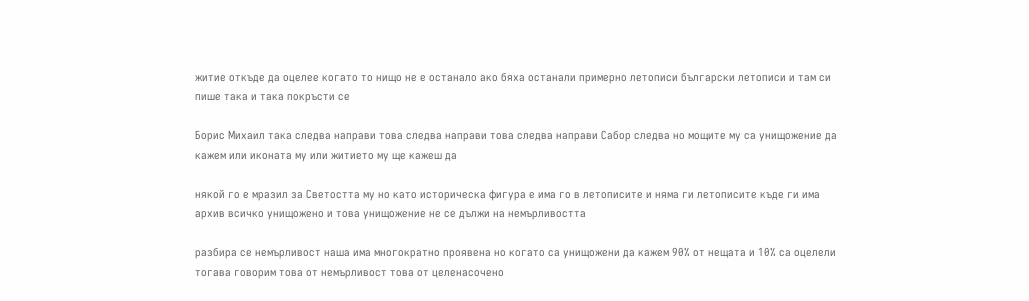житие откъде да оцелее когато то нищо не е останало ако бяха останали примерно летописи български летописи и там си пише така и така покръсти се

Борис Михаил така следва направи това следва направи това следва направи Сабор следва но мощите му са унищожение да кажем или иконата му или житието му ще кажеш да

някой го е мразил за Светостта му но като историческа фигура е има го в летописите и няма ги летописите къде ги има архив всичко унищожено и това унищожение не се дължи на немърливостта

разбира се немърливост наша има многократно проявена но когато са унищожени да кажем 90% от нещата и 10% са оцелели тогава говорим това от немърливост това от целенасочено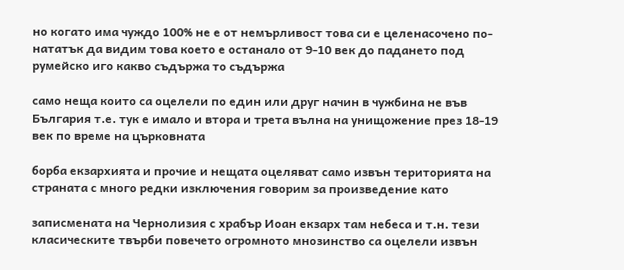но когато има чуждо 100% не е от немърливост това си е целенасочено по-нататък да видим това което е останало от 9-10 век до падането под румейско иго какво съдържа то съдържа

само неща които са оцелели по един или друг начин в чужбина не във България т.е. тук е имало и втора и трета вълна на унищожение през 18-19 век по време на църковната

борба екзархията и прочие и нещата оцеляват само извън територията на страната с много редки изключения говорим за произведение като

записмената на Чернолизия с храбър Иоан екзарх там небеса и т.н. тези класическите твърби повечето огромното мнозинство са оцелели извън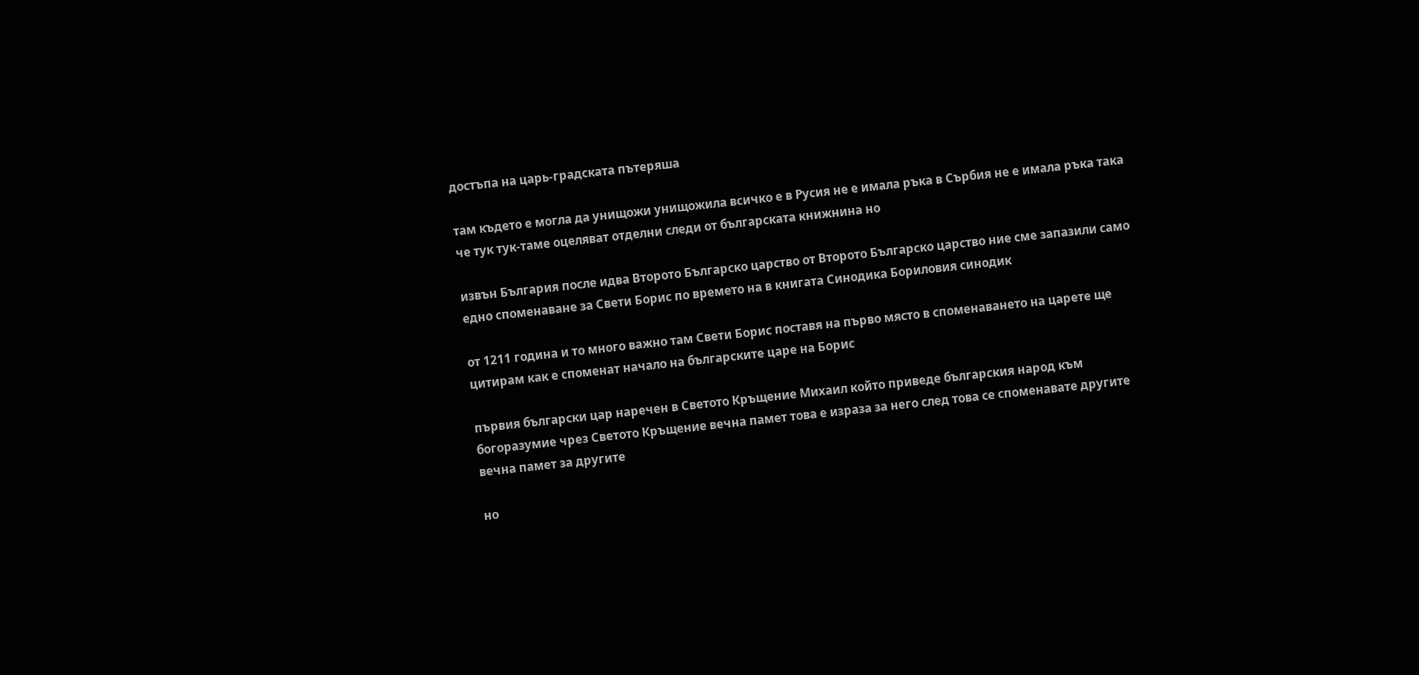достъпа на царь-градската пътеряша

там където е могла да унищожи унищожила всичко е в Русия не е имала ръка в Сърбия не е имала ръка така че тук тук-таме оцеляват отделни следи от българската книжнина но

извън България после идва Второто Българско царство от Второто Българско царство ние сме запазили само едно споменаване за Свети Борис по времето на в книгата Синодика Бориловия синодик

от 1211 година и то много важно там Свети Борис поставя на първо място в споменаването на царете ще цитирам как е споменат начало на българските царе на Борис

първия български цар наречен в Светото Кръщение Михаил който приведе българския народ към богоразумие чрез Светото Кръщение вечна памет това е израза за него след това се споменавате другите вечна памет за другите

но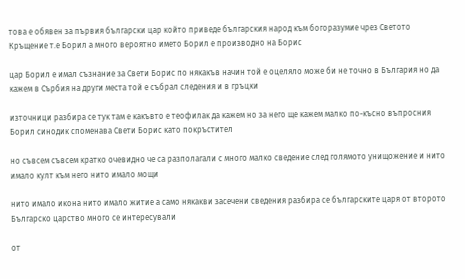това е обявен за първия български цар който приведе българския народ към богоразумие чрез Светото Кръщение т.е Борил а много вероятно името Борил е производно на Борис

цар Борил е имал съзнание за Свети Борис по някакъв начин той е оцеляло може би не точно в България но да кажем в Сърбия на други места той е събрал следения и в гръцки

източници разбира се тук там е какъвто е теофилак да кажем но за него ще кажем малко по-късно въпросния Борил синодик споменава Свети Борис като покръстител

но съвсем съвсем кратко очевидно че са разполагали с много малко сведение след голямото унищожение и нито имало култ към него нито имало мощи

нито имало икона нито имало житие а само някакви засечени сведения разбира се българските царя от второто Българско царство много се интересували

от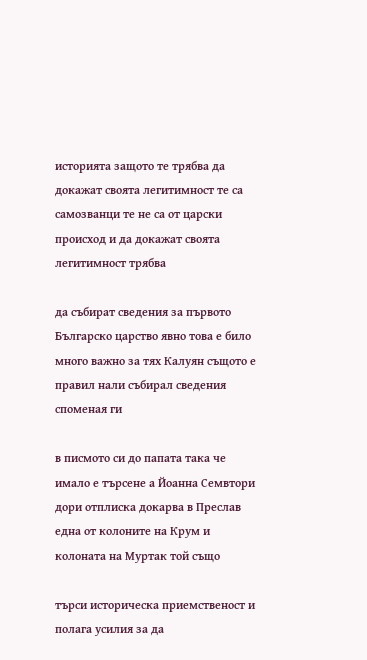историята защото те трябва да докажат своята легитимност те са самозванци те не са от царски происход и да докажат своята легитимност трябва

да събират сведения за първото Българско царство явно това е било много важно за тях Калуян същото е правил нали събирал сведения споменая ги

в писмото си до папата така че имало е търсене а Йоанна Семвтори дори отплиска докарва в Преслав една от колоните на Крум и колоната на Муртак той също

търси историческа приемственост и полага усилия за да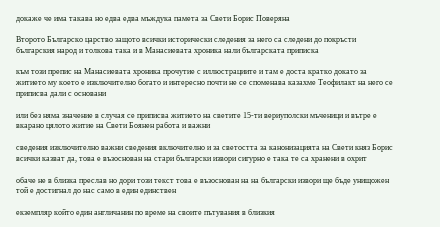докаже че има такава но едва едва мъждука памета за Свети Борис Поверяна

Второто Българско царство защото всички исторически следения за него са следени до покръсти българския народ и толкова така и в Манасиевата хроника нали българската приписка

към този препис на Манасиевата хроника прочутие с иллюстрациите и там е доста кратко докато за житието му което е изключително богато и интересно почти не се споменава казахме Теофилакт на него се приписва дали с основани

или без няма значение в случая се приписва житието на светите 15-ти вериуполски мъченици и вътре е вкарано цялото житие на Свети Боянен работа и важни

сведения изключително важни сведения включително и за светостта за канонизацията на Свети княз Борис всички казват да, това е възоснован на стари български извори сигурно е така те са хранени в охрит

обаче не в близка преслав но дори този текст това е възоснован на на български извори ще бъде унищожен той е достигнал до нас само в един единствен

екземпляр който един англичанин по време на своите пътувания в близкия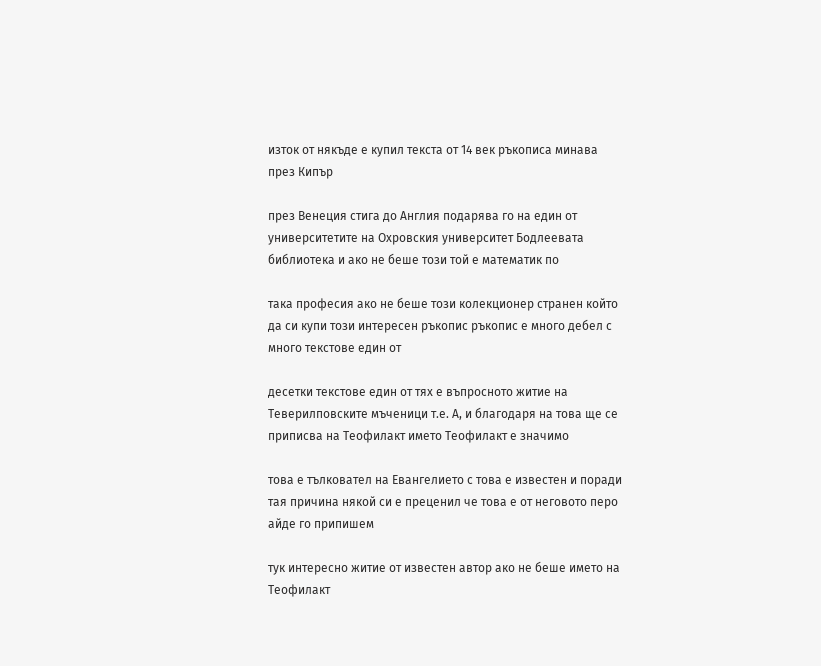изток от някъде е купил текста от 14 век ръкописа минава през Кипър

през Венеция стига до Англия подарява го на един от университетите на Охровския университет Бодлеевата библиотека и ако не беше този той е математик по

така професия ако не беше този колекционер странен който да си купи този интересен ръкопис ръкопис е много дебел с много текстове един от

десетки текстове един от тях е въпросното житие на Теверилповските мъченици т.е. А, и благодаря на това ще се приписва на Теофилакт името Теофилакт е значимо

това е тълковател на Евангелието с това е известен и поради тая причина някой си е преценил че това е от неговото перо айде го припишем

тук интересно житие от известен автор ако не беше името на Теофилакт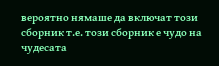вероятно нямаше да включат този сборник т.е. този сборник е чудо на чудесата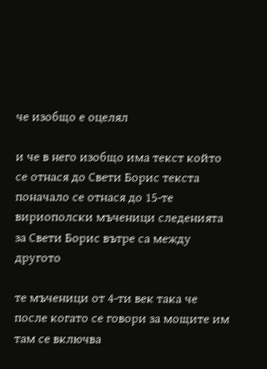че изобщо е оцелял

и че в него изобщо има текст който се отнася до Свети Борис текста поначало се отнася до 15-те вириополски мъченици следенията за Свети Борис вътре са между другото

те мъченици от 4-ти век така че после когато се говори за мощите им там се включва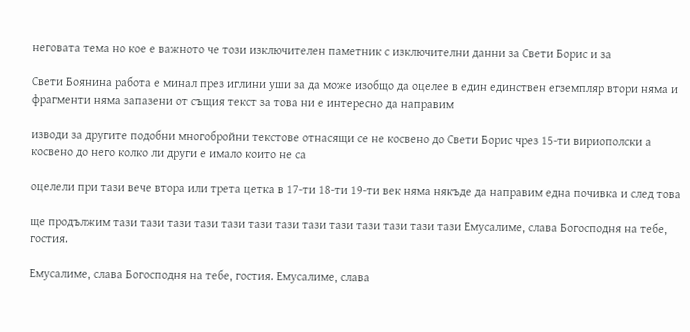неговата тема но кое е важното че този изключителен паметник с изключителни данни за Свети Борис и за

Свети Боянина работа е минал през иглини уши за да може изобщо да оцелее в един единствен егземпляр втори няма и фрагменти няма запазени от същия текст за това ни е интересно да направим

изводи за другите подобни многобройни текстове отнасящи се не косвено до Свети Борис чрез 15-ти вириополски а косвено до него колко ли други е имало които не са

оцелели при тази вече втора или трета цетка в 17-ти 18-ти 19-ти век няма някъде да направим една почивка и след това

ще продължим тази тази тази тази тази тази тази тази тази тази тази тази тази Емусалиме, слава Богосподня на тебе, гостия.

Емусалиме, слава Богосподня на тебе, гостия. Емусалиме, слава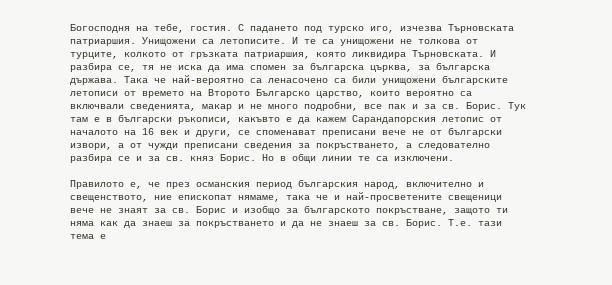Богосподня на тебе, гостия. С падането под турско иго, изчезва Търновската патриаршия. Унищожени са летописите. И те са унищожени не толкова от турците, колкото от гръзката патриаршия, която ликвидира Търновската. И разбира се, тя не иска да има спомен за българска църква, за българска държава. Така че най-вероятно са ленасочено са били унищожени българските летописи от времето на Второто Българско царство, които вероятно са включвали сведенията, макар и не много подробни, все пак и за св. Борис. Тук там е в български ръкописи, какъвто е да кажем Сарандапорския летопис от началото на 16 век и други, се споменават преписани вече не от български извори, а от чужди преписани сведения за покръстването, а следователно разбира се и за св. княз Борис. Но в общи линии те са изключени.

Правилото е, че през османския период българския народ, включително и свещенството, ние епископат нямаме, така че и най-просветените свещеници вече не знаят за св. Борис и изобщо за българското покръстване, защото ти няма как да знаеш за покръстването и да не знаеш за св. Борис. Т.е. тази тема е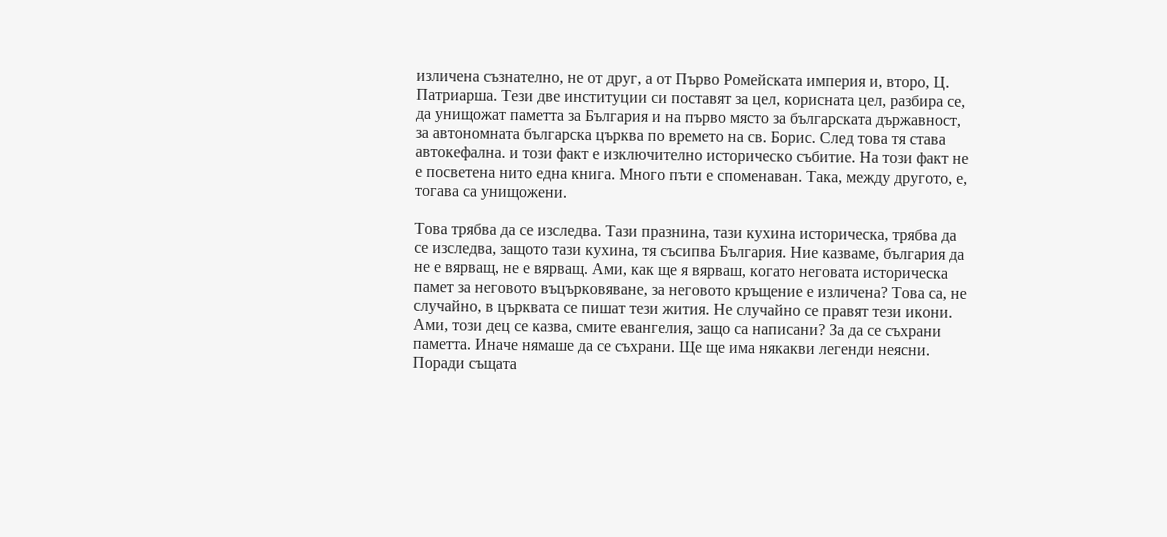изличена съзнателно, не от друг, а от Първо Ромейската империя и, второ, Ц. Патриарша. Тези две институции си поставят за цел, корисната цел, разбира се, да унищожат паметта за България и на първо място за българската държавност, за автономната българска църква по времето на св. Борис. След това тя става автокефална. и този факт е изключително историческо събитие. На този факт не е посветена нито една книга. Много пъти е споменаван. Така, между другото, е, тогава са унищожени.

Това трябва да се изследва. Тази празнина, тази кухина историческа, трябва да се изследва, защото тази кухина, тя съсипва България. Ние казваме, българия да не е вярващ, не е вярващ. Ами, как ще я вярваш, когато неговата историческа памет за неговото въцърковяване, за неговото кръщение е изличена? Това са, не случайно, в църквата се пишат тези жития. Не случайно се правят тези икони. Ами, този дец се казва, смите евангелия, защо са написани? За да се съхрани паметта. Иначе нямаше да се съхрани. Ще ще има някакви легенди неясни. Поради същата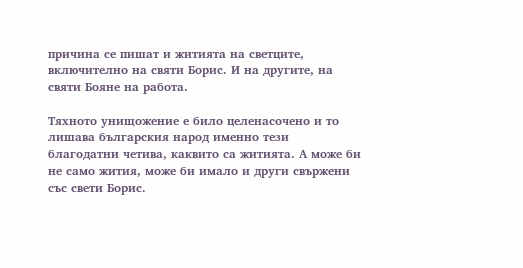причина се пишат и житията на светците, включително на святи Борис. И на другите, на святи Бояне на работа.

Тяхното унищожение е било целенасочено и то лишава българския народ именно тези благодатни четива, каквито са житията. А може би не само жития, може би имало и други свържени със свети Борис.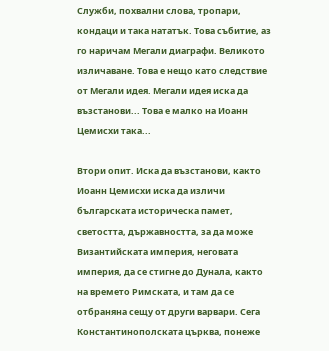Служби, похвални слова, тропари, кондаци и така нататък. Това събитие, аз го наричам Мегали диаграфи. Великото изличаване. Това е нещо като следствие от Мегали идея. Мегали идея иска да възстанови... Това е малко на Иоанн Цемисхи така...

Втори опит. Иска да възстанови, както Иоанн Цемисхи иска да изличи българската историческа памет, светостта, държавността, за да може Византийската империя, неговата империя, да се стигне до Дунала, както на времето Римската, и там да се отбраняна сещу от други варвари. Сега Константинополската църква, понеже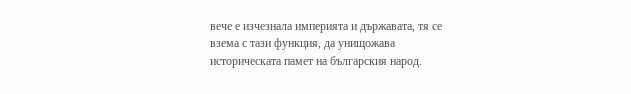вече е изчезнала империята и държавата, тя се взема с тази функция, да унищожава историческата памет на българския народ.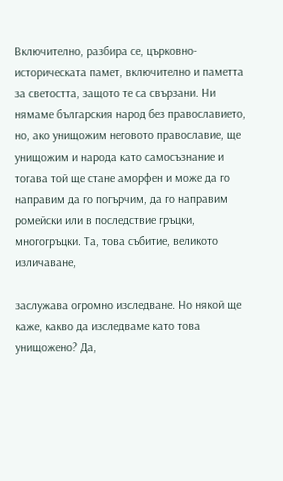Включително, разбира се, църковно-историческата памет, включително и паметта за светостта, защото те са свързани. Ни нямаме българския народ без православието, но, ако унищожим неговото православие, ще унищожим и народа като самосъзнание и тогава той ще стане аморфен и може да го направим да го погърчим, да го направим ромейски или в последствие гръцки, многогръцки. Та, това събитие, великото изличаване,

заслужава огромно изследване. Но някой ще каже, какво да изследваме като това унищожено? Да,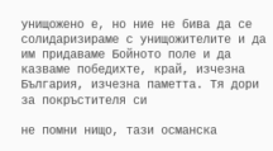унищожено е, но ние не бива да се солидаризираме с унищожителите и да им придаваме Бойното поле и да казваме победихте, край, изчезна България, изчезна паметта. Тя дори за покръстителя си

не помни нищо, тази османска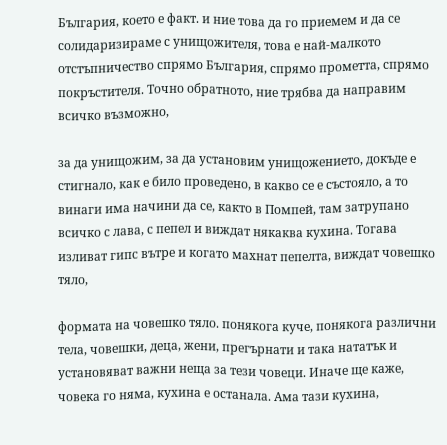България, което е факт. и ние това да го приемем и да се солидаризираме с унищожителя, това е най-малкото отстъпничество спрямо България, спрямо прометта, спрямо покръстителя. Точно обратното, ние трябва да направим всичко възможно,

за да унищожим, за да установим унищожението, докъде е стигнало, как е било проведено, в какво се е състояло, а то винаги има начини да се, както в Помпей, там затрупано всичко с лава, с пепел и виждат някаква кухина. Тогава изливат гипс вътре и когато махнат пепелта, виждат човешко тяло,

формата на човешко тяло. понякога куче, понякога различни тела, човешки, деца, жени, прегърнати и така нататък и установяват важни неща за тези човеци. Иначе ще каже, човека го няма, кухина е останала. Ама тази кухина,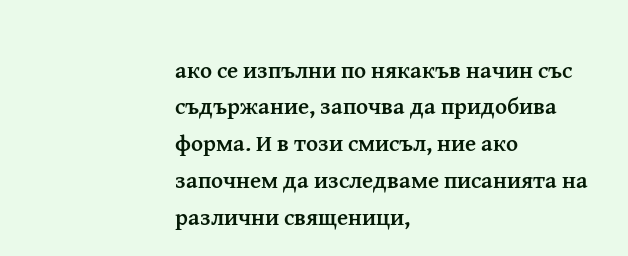ако се изпълни по някакъв начин със съдържание, започва да придобива форма. И в този смисъл, ние ако започнем да изследваме писанията на различни священици,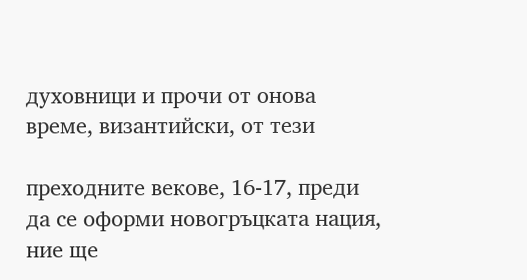духовници и прочи от онова време, византийски, от тези

преходните векове, 16-17, преди да се оформи новогръцката нация, ние ще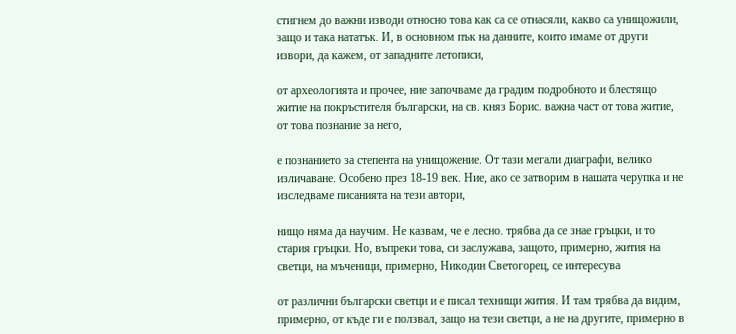стигнем до важни изводи относно това как са се отнасяли, какво са унищожили, защо и така нататък. И, в основном пък на данните, които имаме от други извори, да кажем, от западните летописи,

от археологията и прочее, ние започваме да градим подробното и блестящо житие на покръстителя български, на св. княз Борис. важна част от това житие, от това познание за него,

е познанието за степента на унищожение. От тази мегали диаграфи, велико изличаване. Особено през 18-19 век. Ние, ако се затворим в нашата черупка и не изследваме писанията на тези автори,

нищо няма да научим. Не казвам, че е лесно. трябва да се знае гръцки, и то стария гръцки. Но, въпреки това, си заслужава, защото, примерно, жития на светци, на мъченици, примерно, Никодин Светогорец, се интересува

от различни български светци и е писал технищи жития. И там трябва да видим, примерно, от къде ги е ползвал, защо на тези светци, а не на другите, примерно в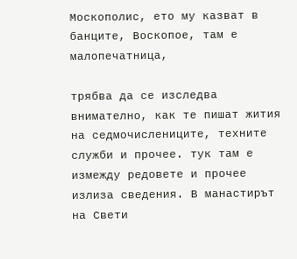Москополис, ето му казват в банците, Воскопое, там е малопечатница,

трябва да се изследва внимателно, как те пишат жития на седмочислениците, техните служби и прочее. тук там е измежду редовете и прочее излиза сведения. В манастирът на Свети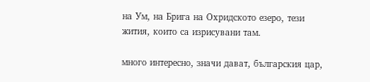на Ум, на Брига на Охридското езеро, тези жития, които са изрисувани там.

много интересно, значи дават, българския цар,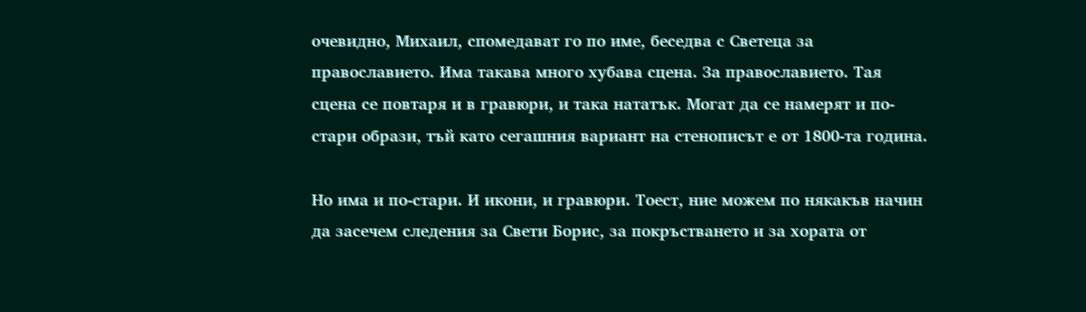очевидно, Михаил, спомедават го по име, беседва с Светеца за православието. Има такава много хубава сцена. За православието. Тая сцена се повтаря и в гравюри, и така нататък. Могат да се намерят и по-стари образи, тъй като сегашния вариант на стенописът е от 1800-та година.

Но има и по-стари. И икони, и гравюри. Тоест, ние можем по някакъв начин да засечем следения за Свети Борис, за покръстването и за хората от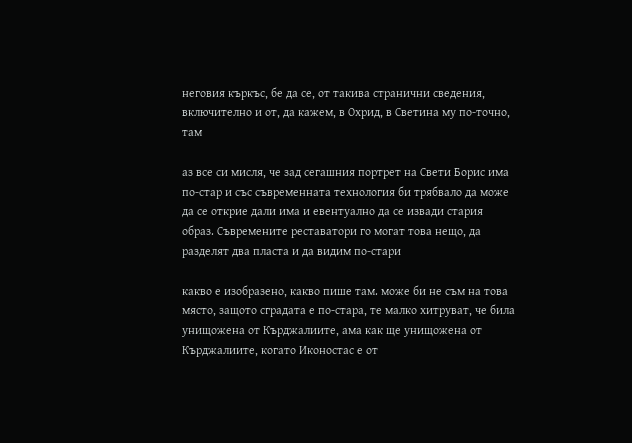неговия къркъс, бе да се, от такива странични сведения, включително и от, да кажем, в Охрид, в Светина му по-точно, там

аз все си мисля, че зад сегашния портрет на Свети Борис има по-стар и със съвременната технология би трябвало да може да се открие дали има и евентуално да се извади стария образ. Съвремените реставатори го могат това нещо, да разделят два пласта и да видим по-стари

какво е изобразено, какво пише там. може би не съм на това място, защото сградата е по-стара, те малко хитруват, че била унищожена от Кърджалиите, ама как ще унищожена от Кърджалиите, когато Иконостас е от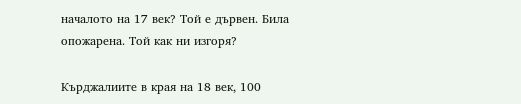началото на 17 век? Той е дървен. Била опожарена. Той как ни изгоря?

Кърджалиите в края на 18 век, 100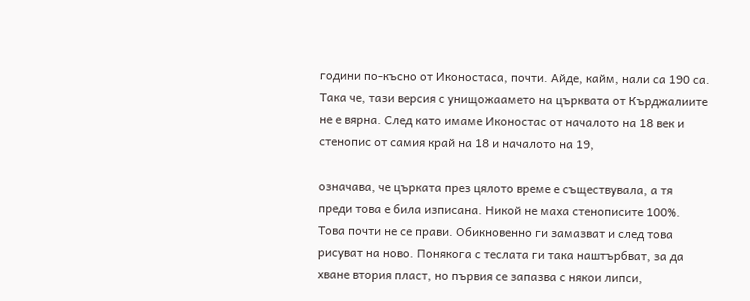години по-късно от Иконостаса, почти. Айде, кайм, нали са 190 са. Така че, тази версия с унищожаамето на църквата от Кърджалиите не е вярна. След като имаме Иконостас от началото на 18 век и стенопис от самия край на 18 и началото на 19,

означава, че църката през цялото време е съществувала, а тя преди това е била изписана. Никой не маха стенописите 100%. Това почти не се прави. Обикновенно ги замазват и след това рисуват на ново. Понякога с теслата ги така наштърбват, за да хване втория пласт, но първия се запазва с някои липси,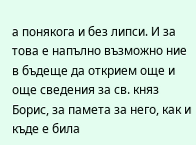а понякога и без липси. И за това е напълно възможно ние в бъдеще да открием още и още сведения за св. княз Борис, за памета за него, как и къде е била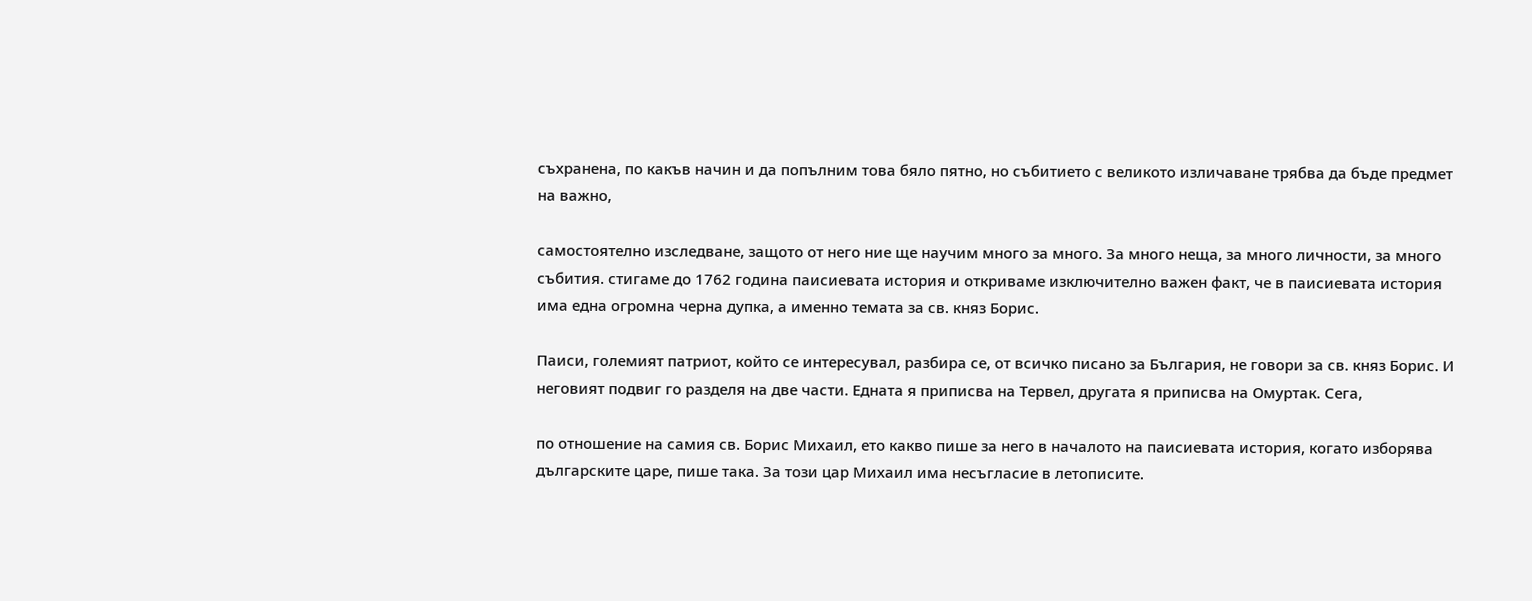съхранена, по какъв начин и да попълним това бяло пятно, но събитието с великото изличаване трябва да бъде предмет на важно,

самостоятелно изследване, защото от него ние ще научим много за много. За много неща, за много личности, за много събития. стигаме до 1762 година паисиевата история и откриваме изключително важен факт, че в паисиевата история има една огромна черна дупка, а именно темата за св. княз Борис.

Паиси, големият патриот, който се интересувал, разбира се, от всичко писано за България, не говори за св. княз Борис. И неговият подвиг го разделя на две части. Едната я приписва на Тервел, другата я приписва на Омуртак. Сега,

по отношение на самия св. Борис Михаил, ето какво пише за него в началото на паисиевата история, когато изборява дългарските царе, пише така. За този цар Михаил има несъгласие в летописите.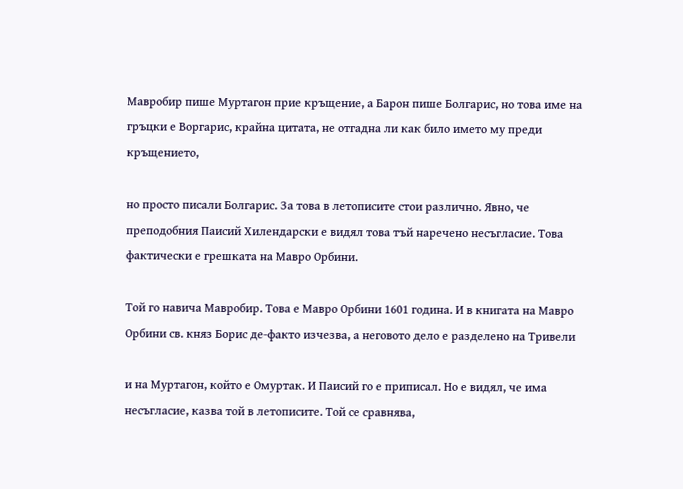Мавробир пише Муртагон прие кръщение, а Барон пише Болгарис, но това име на гръцки е Воргарис, крайна цитата, не отгадна ли как било името му преди кръщението,

но просто писали Болгарис. За това в летописите стои различно. Явно, че преподобния Паисий Хилендарски е видял това тъй наречено несъгласие. Това фактически е грешката на Мавро Орбини.

Той го навича Мавробир. Това е Мавро Орбини 1601 година. И в книгата на Мавро Орбини св. княз Борис де-факто изчезва, а неговото дело е разделено на Тривели

и на Муртагон, който е Омуртак. И Паисий го е приписал. Но е видял, че има несъгласие, казва той в летописите. Той се сравнява,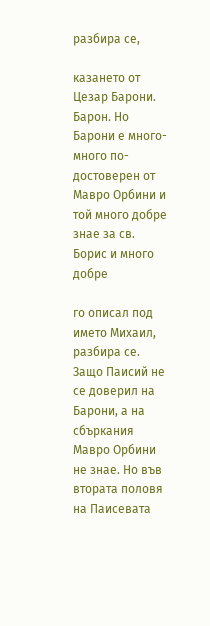разбира се,

казането от Цезар Барони. Барон. Но Барони е много-много по-достоверен от Мавро Орбини и той много добре знае за св. Борис и много добре

го описал под името Михаил, разбира се. Защо Паисий не се доверил на Барони, а на сбъркания Мавро Орбини не знае. Но във втората половя на Паисевата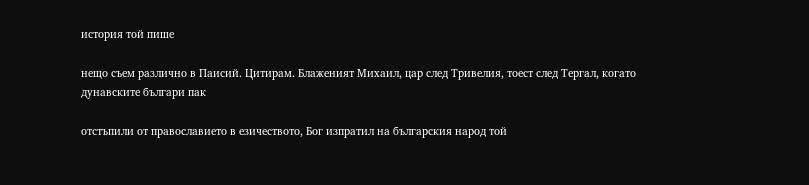история той пише

нещо съем различно в Паисий. Цитирам. Блаженият Михаил, цар след Тривелия, тоест след Тергал, когато дунавските българи пак

отстъпили от православието в езичеството, Бог изпратил на българския народ той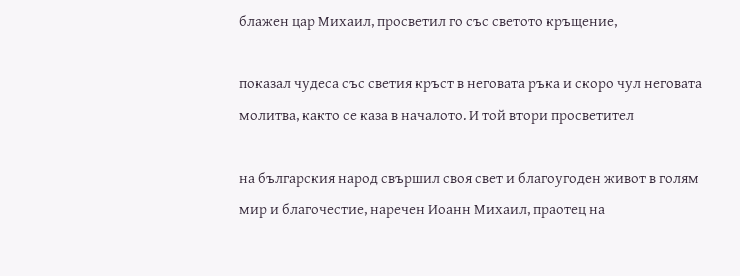блажен цар Михаил, просветил го със светото кръщение,

показал чудеса със светия кръст в неговата ръка и скоро чул неговата молитва, както се каза в началото. И той втори просветител

на българския народ свършил своя свет и благоугоден живот в голям мир и благочестие, наречен Иоанн Михаил, праотец на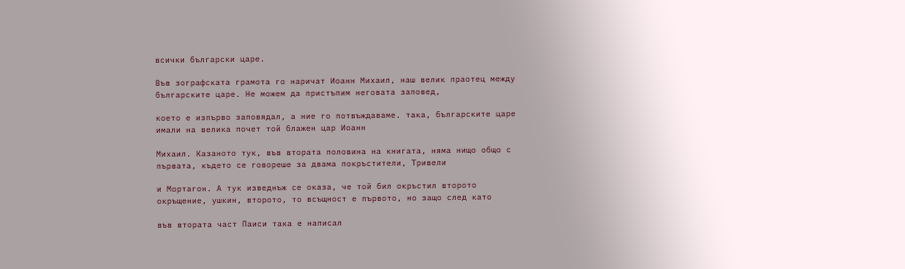всички български царе.

Във зографската грамота го наричат Иоанн Михаил, наш велик праотец между българските царе. Не можем да пристъпим неговата заповед,

което е изпърво заповядал, а ние го потвъждаваме. така, българските царе имали на велика почет той блажен цар Иоанн

Михаил. Казаното тук, във втората половина на книгата, няма нищо общо с първата, където се говореше за двама покръстители, Тривели

и Мортагон. А тук изведнъж се оказа, че той бил окръстил второто окръщение, ушкин, второто, то всъщност е първото, но защо след като

във втората част Паиси така е написал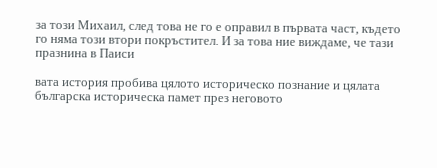за този Михаил, след това не го е оправил в първата част, където го няма този втори покръстител. И за това ние виждаме, че тази празнина в Паиси

вата история пробива цялото историческо познание и цялата българска историческа памет през неговото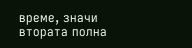време, значи втората полна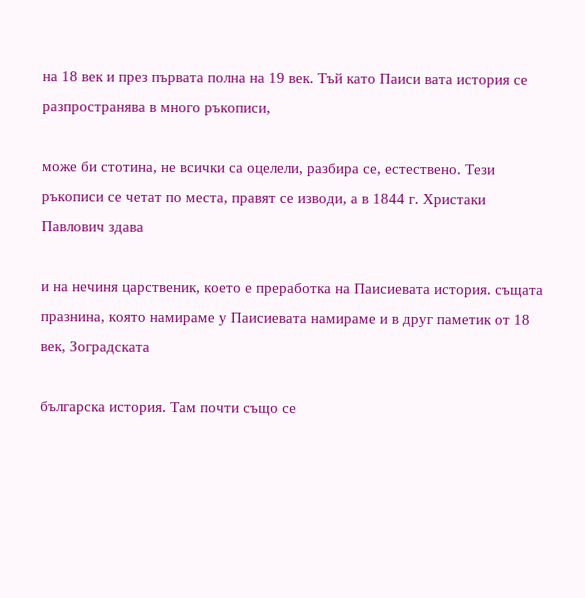на 18 век и през първата полна на 19 век. Тъй като Паиси вата история се разпространява в много ръкописи,

може би стотина, не всички са оцелели, разбира се, естествено. Тези ръкописи се четат по места, правят се изводи, а в 1844 г. Христаки Павлович здава

и на нечиня царственик, което е преработка на Паисиевата история. същата празнина, която намираме у Паисиевата намираме и в друг паметик от 18 век, Зоградската

българска история. Там почти също се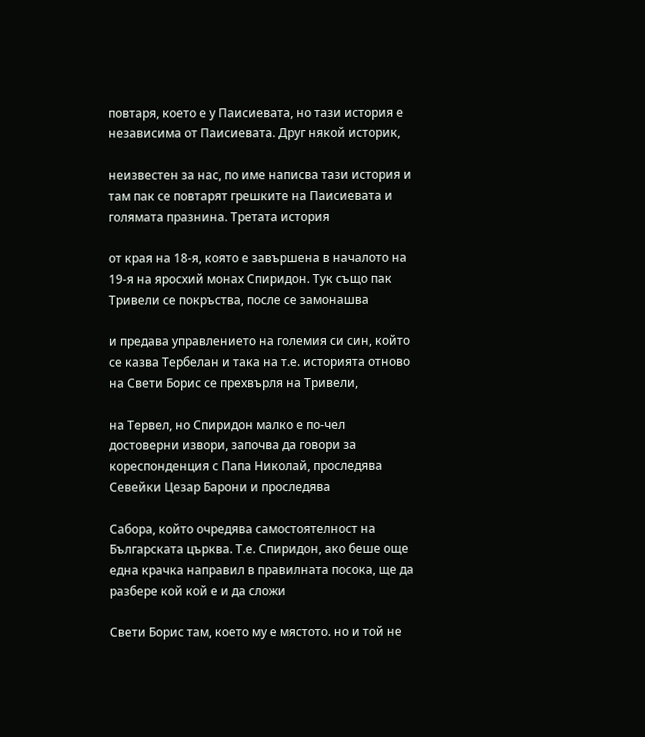повтаря, което е у Паисиевата, но тази история е независима от Паисиевата. Друг някой историк,

неизвестен за нас, по име написва тази история и там пак се повтарят грешките на Паисиевата и голямата празнина. Третата история

от края на 18-я, която е завършена в началото на 19-я на яросхий монах Спиридон. Тук също пак Тривели се покръства, после се замонашва

и предава управлението на големия си син, който се казва Тербелан и така на т.е. историята отново на Свети Борис се прехвърля на Тривели,

на Тервел, но Спиридон малко е по-чел достоверни извори, започва да говори за кореспонденция с Папа Николай, проследява Севейки Цезар Барони и проследява

Сабора, който очредява самостоятелност на Българската църква. Т.е. Спиридон, ако беше още една крачка направил в правилната посока, ще да разбере кой кой е и да сложи

Свети Борис там, което му е мястото. но и той не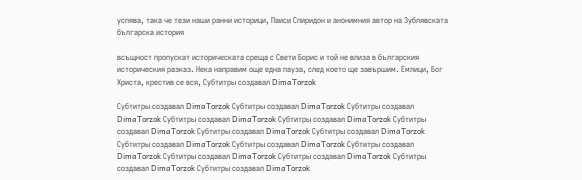успява, така че тези наши ранни историци, Паиси Спиридон и анонимния автор на Зублявската българска история

всъщност пропускат историческата среща с Свети Борис и той не влиза в българския историческия разказ. Нека направим още една пауза, след което ще завършим. Емлици, Бог Христа, крестив се вся, Субтитры создавал DimaTorzok

Субтитры создавал DimaTorzok Субтитры создавал DimaTorzok Субтитры создавал DimaTorzok Субтитры создавал DimaTorzok Субтитры создавал DimaTorzok Субтитры создавал DimaTorzok Субтитры создавал DimaTorzok Субтитры создавал DimaTorzok Субтитры создавал DimaTorzok Субтитры создавал DimaTorzok Субтитры создавал DimaTorzok Субтитры создавал DimaTorzok Субтитры создавал DimaTorzok Субтитры создавал DimaTorzok Субтитры создавал DimaTorzok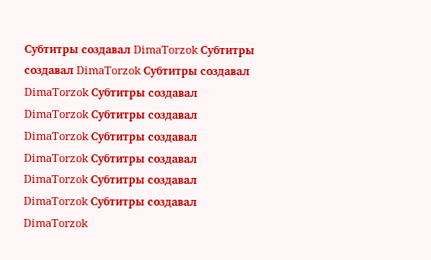Субтитры создавал DimaTorzok Субтитры создавал DimaTorzok Субтитры создавал DimaTorzok Субтитры создавал DimaTorzok Субтитры создавал DimaTorzok Субтитры создавал DimaTorzok Субтитры создавал DimaTorzok Субтитры создавал DimaTorzok Субтитры создавал DimaTorzok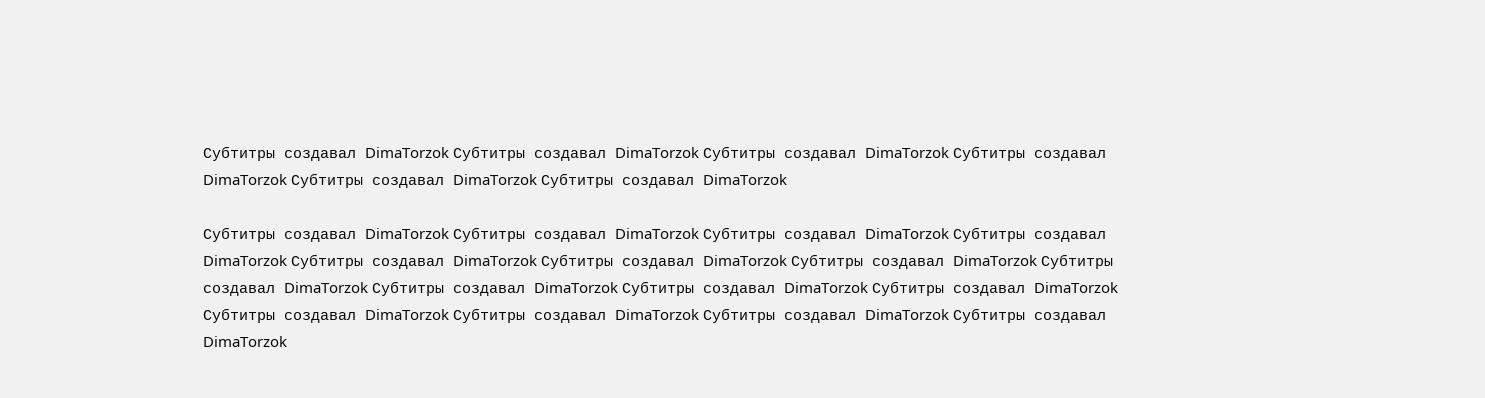Субтитры создавал DimaTorzok Субтитры создавал DimaTorzok Субтитры создавал DimaTorzok Субтитры создавал DimaTorzok Субтитры создавал DimaTorzok Субтитры создавал DimaTorzok

Субтитры создавал DimaTorzok Субтитры создавал DimaTorzok Субтитры создавал DimaTorzok Субтитры создавал DimaTorzok Субтитры создавал DimaTorzok Субтитры создавал DimaTorzok Субтитры создавал DimaTorzok Субтитры создавал DimaTorzok Субтитры создавал DimaTorzok Субтитры создавал DimaTorzok Субтитры создавал DimaTorzok Субтитры создавал DimaTorzok Субтитры создавал DimaTorzok Субтитры создавал DimaTorzok Субтитры создавал DimaTorzok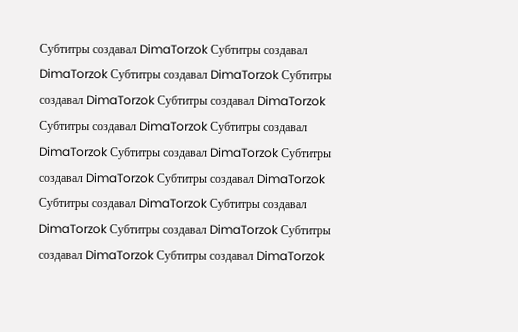Субтитры создавал DimaTorzok Субтитры создавал DimaTorzok Субтитры создавал DimaTorzok Субтитры создавал DimaTorzok Субтитры создавал DimaTorzok Субтитры создавал DimaTorzok Субтитры создавал DimaTorzok Субтитры создавал DimaTorzok Субтитры создавал DimaTorzok Субтитры создавал DimaTorzok Субтитры создавал DimaTorzok Субтитры создавал DimaTorzok Субтитры создавал DimaTorzok Субтитры создавал DimaTorzok Субтитры создавал DimaTorzok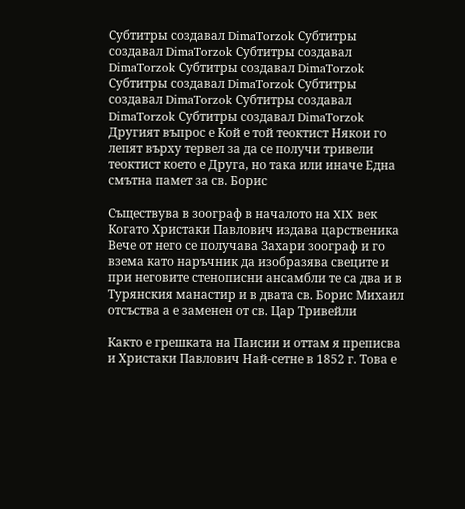Субтитры создавал DimaTorzok Субтитры создавал DimaTorzok Субтитры создавал DimaTorzok Субтитры создавал DimaTorzok Субтитры создавал DimaTorzok Субтитры создавал DimaTorzok Субтитры создавал DimaTorzok Субтитры создавал DimaTorzok Другият въпрос е Кой е той теоктист Някои го лепят върху тервел за да се получи тривели теоктист което е Друга, но така или иначе Една смътна памет за св. Борис

Съществува в зоограф в началото на XIX век Когато Христаки Павлович издава царственика Вече от него се получава Захари зоограф и го взема като наръчник да изобразява свеците и при неговите стенописни ансамбли те са два и в Турянския манастир и в двата св. Борис Михаил отсъства а е заменен от св. Цар Тривейли

Както е грешката на Паисии и оттам я преписва и Христаки Павлович Най-сетне в 1852 г. Това е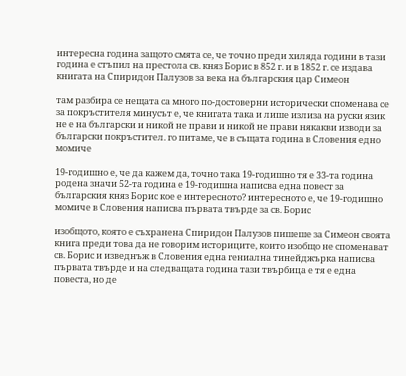интересна година защото смята се, че точно преди хиляда години в тази година е стъпил на престола св. княз Борис в 852 г. и в 1852 г. се издава книгата на Спиридон Палузов за века на българския цар Симеон

там разбира се нещата са много по-достоверни исторически споменава се за покръстителя минусът е, че книгата така и лише излиза на руски язик не е на български и никой не прави и никой не прави някакви изводи за български покръстител. го питаме, че в същата година в Словения едно момиче

19-годишно е, че да кажем да, точно така 19-годишно тя е 33-та година родена значи 52-та година е 19-годишна написва една повест за българския княз Борис кое е интересното? интересното е, че 19-годишно момиче в Словения написва първата твърде за св. Борис

изобщото, която е съхранена Спиридон Палузов пишеше за Симеон своята книга преди това да не говорим историците, които изобщо не споменават св. Борис и изведнъж в Словения една гениална тинейджърка написва първата твърде и на следващата година тази твърбица е тя е една повеста, но де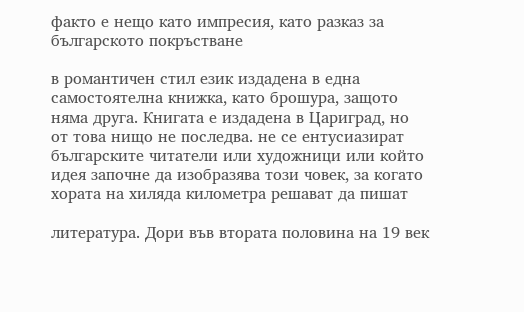факто е нещо като импресия, като разказ за българското покръстване

в романтичен стил език издадена в една самостоятелна книжка, като брошура, защото няма друга. Книгата е издадена в Цариград, но от това нищо не последва. не се ентусиазират българските читатели или художници или който идея започне да изобразява този човек, за когато хората на хиляда километра решават да пишат

литература. Дори във втората половина на 19 век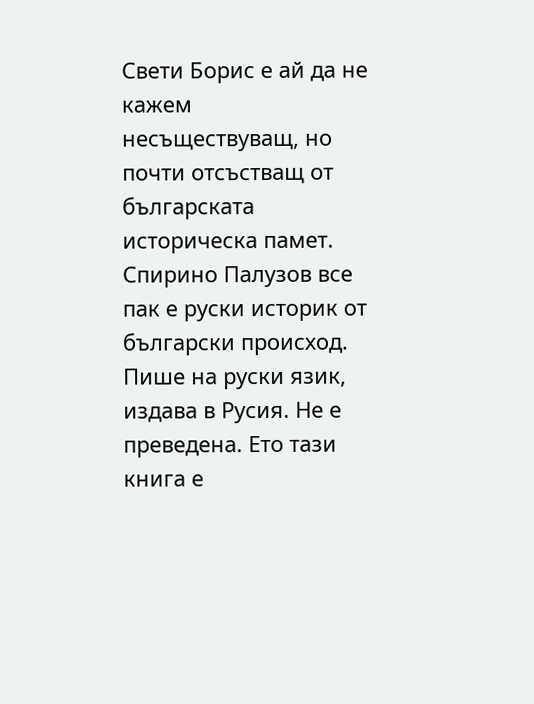Свети Борис е ай да не кажем несъществуващ, но почти отсъстващ от българската историческа памет. Спирино Палузов все пак е руски историк от български происход. Пише на руски язик, издава в Русия. Не е преведена. Ето тази книга е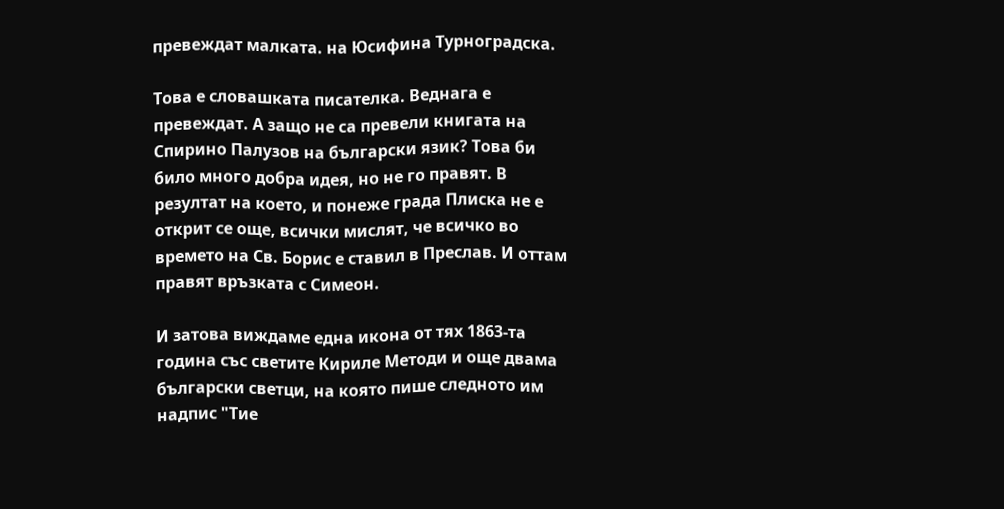превеждат малката. на Юсифина Турноградска.

Това е словашката писателка. Веднага е превеждат. А защо не са превели книгата на Спирино Палузов на български язик? Това би било много добра идея, но не го правят. В резултат на което, и понеже града Плиска не е открит се още, всички мислят, че всичко во времето на Св. Борис е ставил в Преслав. И оттам правят връзката с Симеон.

И затова виждаме една икона от тях 1863-та година със светите Кириле Методи и още двама български светци, на която пише следното им надпис "Тие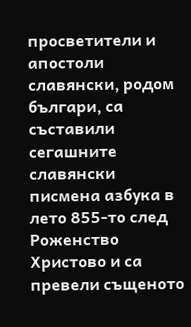просветители и апостоли славянски, родом българи, са съставили сегашните славянски писмена азбука в лето 855-то след Роженство Христово и са превели същеното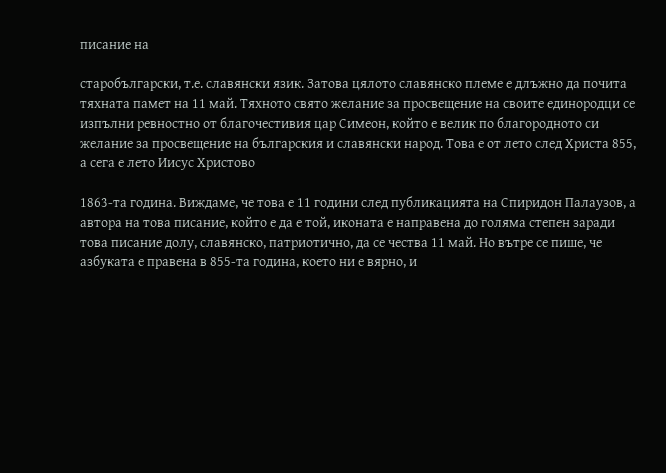писание на

старобългарски, т.е. славянски язик. Затова цялото славянско племе е длъжно да почита тяхната памет на 11 май. Тяхното свято желание за просвещение на своите единородци се изпълни ревностно от благочестивия цар Симеон, който е велик по благородното си желание за просвещение на българския и славянски народ. Това е от лето след Христа 855, а сега е лето Иисус Христово

1863-та година. Виждаме, че това е 11 години след публикацията на Спиридон Палаузов, а автора на това писание, който е да е той, иконата е направена до голяма степен заради това писание долу, славянско, патриотично, да се чества 11 май. Но вътре се пише, че азбуката е правена в 855-та година, което ни е вярно, и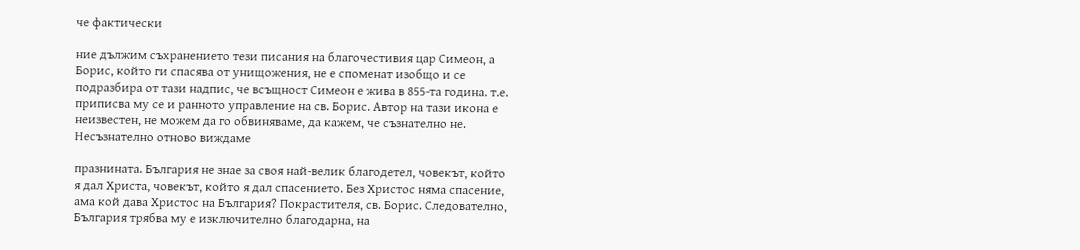че фактически

ние дължим съхранението тези писания на благочестивия цар Симеон, а Борис, който ги спасява от унищожения, не е споменат изобщо и се подразбира от тази надпис, че всъщност Симеон е жива в 855-та година. т.е. приписва му се и ранното управление на св. Борис. Автор на тази икона е неизвестен, не можем да го обвиняваме, да кажем, че съзнателно не. Несъзнателно отново виждаме

празнината. България не знае за своя най-велик благодетел, човекът, който я дал Христа, човекът, който я дал спасението. Без Христос няма спасение, ама кой дава Христос на България? Покрастителя, св. Борис. Следователно, България трябва му е изключително благодарна, на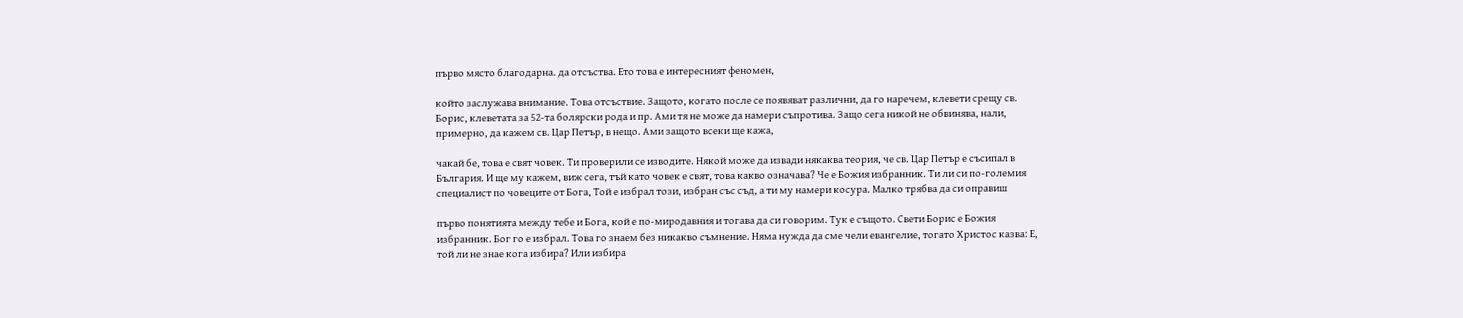първо място благодарна. да отсъства. Ето това е интересният феномен,

който заслужава внимание. Това отсъствие. Защото, когато после се появяват различни, да го наречем, клевети срещу св. Борис, клеветата за 52-та болярски рода и пр. Ами тя не може да намери съпротива. Защо сега никой не обвинява, нали, примерно, да кажем св. Цар Петър, в нещо. Ами защото всеки ще кажа,

чакай бе, това е свят човек. Ти проверили се изводите. Някой може да извади някаква теория, че св. Цар Петър е съсипал в България. И ще му кажем, виж сега, тъй като човек е свят, това какво означава? Че е Божия избранник. Ти ли си по-големия специалист по човеците от Бога, Той е избрал този, избран със съд, а ти му намери косура. Малко трябва да си оправиш

първо понятията между тебе и Бога, кой е по-миродавния и тогава да си говорим. Тук е същото. Свети Борис е Божия избранник. Бог го е избрал. Това го знаем без никакво съмнение. Няма нужда да сме чели евангелие, тогато Христос казва: Е, той ли не знае кога избира? Или избира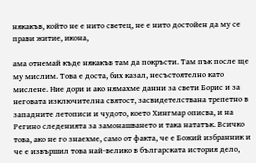някакъв, който не е нито светец, не е нито достойен да му се прави житие, икона,

ама отнемай къде някакъв там да покръсти. Там пък после ще му мислим. Това е доста, бих казал, несъстоятелно като мислене. Ние дори и ако нямахме данни за свети Борис и за неговата изключителна святост, засвидетелствана трепетно в западните летописи и чудото, което Хингмар описва, и на Регино следенията за замонашването и така нататък. Всичко това, ако не го знаехме, само от факта, че е Божий избранник и че е извършил това най-велико в българската история дело,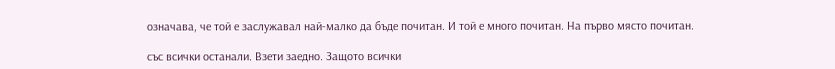означава, че той е заслужавал най-малко да бъде почитан. И той е много почитан. На първо място почитан.

със всички останали. Взети заедно. Защото всички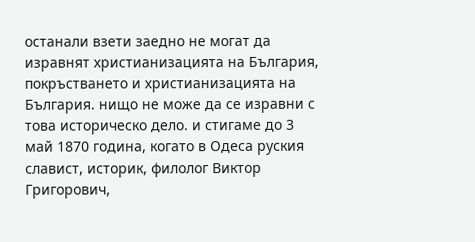останали взети заедно не могат да изравнят христианизацията на България, покръстването и христианизацията на България. нищо не може да се изравни с това историческо дело. и стигаме до 3 май 1870 година, когато в Одеса руския славист, историк, филолог Виктор Григорович,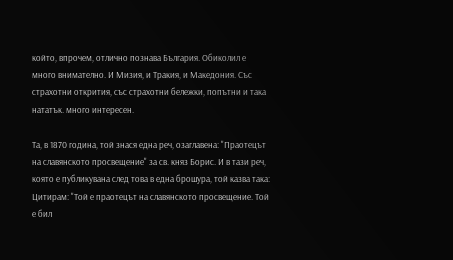който, впрочем, отлично познава България. Обиколил е много внимателно. И Мизия, и Тракия, и Македония. Със страхотни открития, със страхотни бележки, попътни и така нататък. много интересен.

Та, в 1870 година, той знася една реч, озаглавена: "Праотецът на славянското просвещение" за св. княз Борис. И в тази реч, която е публикувана след това в една брошура, той казва така: Цитирам: "Той е праотецът на славянското просвещение. Той е бил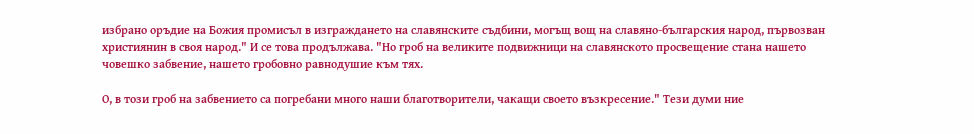избрано оръдие на Божия промисъл в изграждането на славянските съдбини, могъщ вощ на славяно-българския народ, първозван християнин в своя народ." И се това продължава. "Но гроб на великите подвижници на славянското просвещение стана нашето човешко забвение, нашето гробовно равнодушие към тях.

О, в този гроб на забвението са погребани много наши благотворители, чакащи своето възкресение." Тези думи ние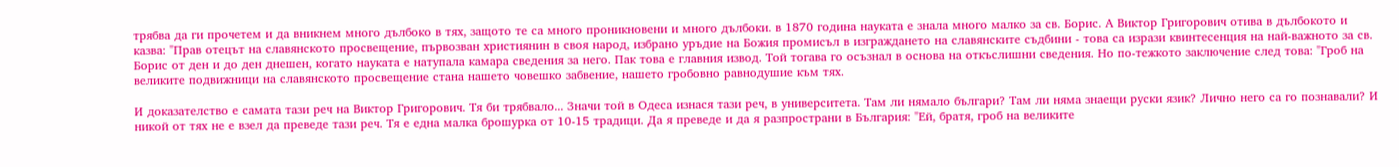трябва да ги прочетем и да вникнем много дълбоко в тях, защото те са много проникновени и много дълбоки. в 1870 година науката е знала много малко за св. Борис. А Виктор Григорович отива в дълбокото и казва: "Прав отецът на славянското просвещение, първозван християнин в своя народ, избрано уръдие на Божия промисъл в изграждането на славянските съдбини - това са изрази квинтесенция на най-важното за св. Борис от ден и до ден днешен, когато науката е натупала камара сведения за него. Пак това е главния извод. Той тогава го осъзнал в основа на откъслишни сведения. Но по-тежкото заключение след това: "Гроб на великите подвижници на славянското просвещение стана нашето човешко забвение, нашето гробовно равнодушие към тях.

И доказателство е самата тази реч на Виктор Григорович. Тя би трябвало... Значи той в Одеса изнася тази реч, в университета. Там ли нямало българи? Там ли няма знаещи руски язик? Лично него са го познавали? И никой от тях не е взел да преведе тази реч. Тя е една малка брошурка от 10-15 традици. Да я преведе и да я разпространи в България: "Ей, братя, гроб на великите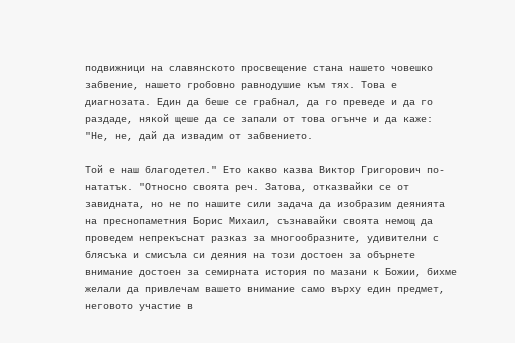подвижници на славянското просвещение стана нашето човешко забвение, нашето гробовно равнодушие към тях. Това е диагнозата. Един да беше се грабнал, да го преведе и да го раздаде, някой щеше да се запали от това огънче и да каже: "Не, не, дай да извадим от забвението.

Той е наш благодетел." Ето какво казва Виктор Григорович по-нататък. "Относно своята реч. Затова, отказвайки се от завидната, но не по нашите сили задача да изобразим деянията на преснопаметния Борис Михаил, съзнавайки своята немощ да проведем непрекъснат разказ за многообразните, удивителни с блясъка и смисъла си деяния на този достоен за обърнете внимание достоен за семирната история по мазани к Божии, бихме желали да привлечам вашето внимание само върху един предмет, неговото участие в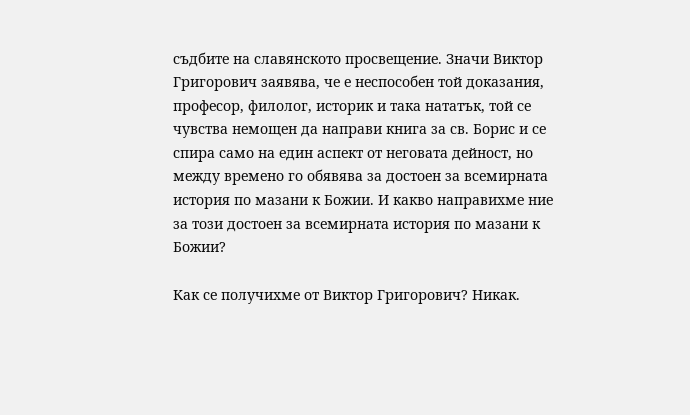съдбите на славянското просвещение. Значи Виктор Григорович заявява, че е неспособен той доказания, професор, филолог, историк и така нататък, той се чувства немощен да направи книга за св. Борис и се спира само на един аспект от неговата дейност, но между времено го обявява за достоен за всемирната история по мазани к Божии. И какво направихме ние за този достоен за всемирната история по мазани к Божии?

Как се получихме от Виктор Григорович? Никак.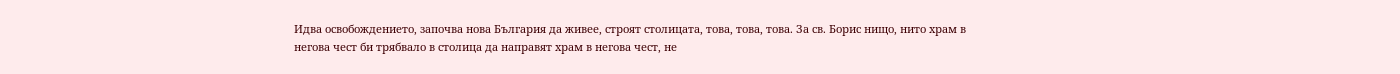Идва освобождението, започва нова България да живее, строят столицата, това, това, това. За св. Борис нищо, нито храм в негова чест би трябвало в столица да направят храм в негова чест, не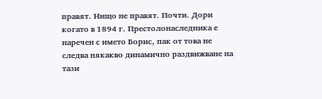правят. Нищо не правят. Почти. Дори когато в 1894 г. Престолонаследника е наречен с името Борис, пак от това не следва някакво динамично раздвижване на тази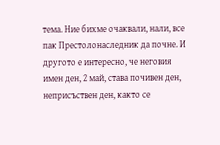тема. Ние бихме очаквали, нали, все пак Престолонаследник да почне. И другото е интересно, че неговия имен ден, 2 май, става почивен ден, неприсъствен ден, както се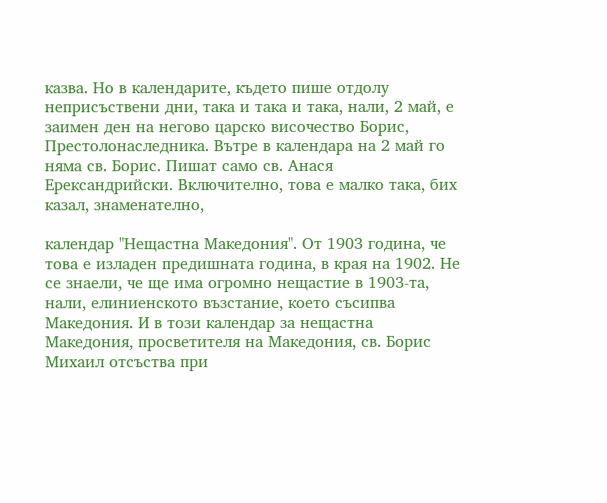казва. Но в календарите, където пише отдолу неприсъствени дни, така и така и така, нали, 2 май, е заимен ден на негово царско височество Борис, Престолонаследника. Вътре в календара на 2 май го няма св. Борис. Пишат само св. Анася Ерександрийски. Включително, това е малко така, бих казал, знаменателно,

календар "Нещастна Македония". От 1903 година, че това е изладен предишната година, в края на 1902. Не се знаели, че ще има огромно нещастие в 1903-та, нали, елиниенското възстание, което съсипва Македония. И в този календар за нещастна Македония, просветителя на Македония, св. Борис Михаил отсъства при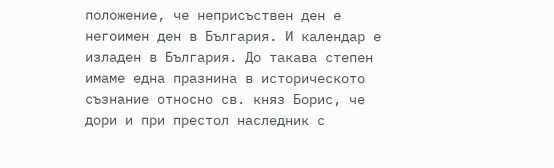положение, че неприсъствен ден е негоимен ден в България. И календар е изладен в България. До такава степен имаме една празнина в историческото съзнание относно св. княз Борис, че дори и при престол наследник с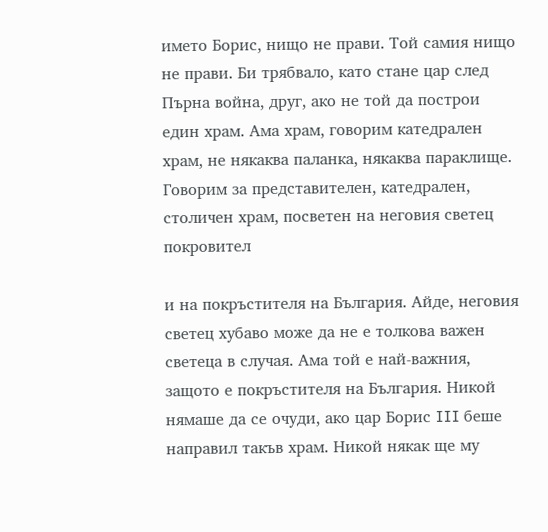името Борис, нищо не прави. Той самия нищо не прави. Би трябвало, като стане цар след Пърна война, друг, ако не той да построи един храм. Ама храм, говорим катедрален храм, не някаква паланка, някаква параклище. Говорим за представителен, катедрален, столичен храм, посветен на неговия светец покровител

и на покръстителя на България. Айде, неговия светец хубаво може да не е толкова важен светеца в случая. Ама той е най-важния, защото е покръстителя на България. Никой нямаше да се очуди, ако цар Борис III беше направил такъв храм. Никой някак ще му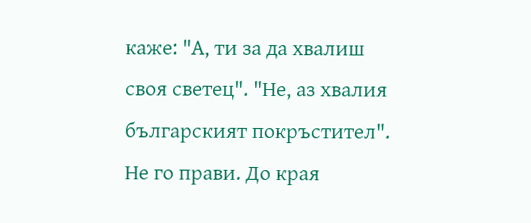каже: "А, ти за да хвалиш своя светец". "Не, аз хвалия българският покръстител". Не го прави. До края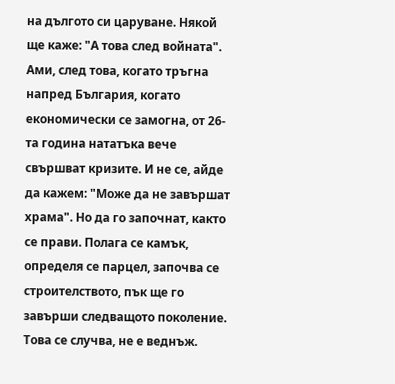на дългото си царуване. Някой ще каже: "А това след войната". Ами, след това, когато тръгна напред България, когато економически се замогна, от 26-та година нататъка вече свършват кризите. И не се, айде да кажем: "Може да не завършат храма". Но да го започнат, както се прави. Полага се камък, определя се парцел, започва се строителството, пък ще го завърши следващото поколение. Това се случва, не е веднъж.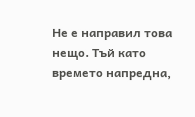Не е направил това нещо. Тъй като времето напредна,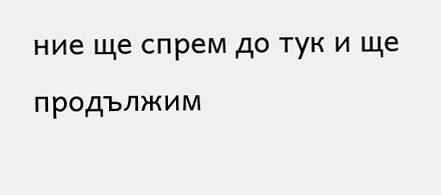ние ще спрем до тук и ще продължим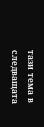тази тема в следващата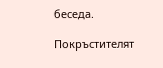беседа.

Покръстителят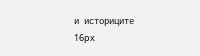и историците
16px